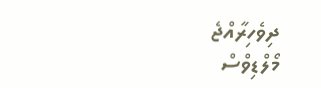ދިވެހިރާއްޖެ
މޯލްޑިވްސް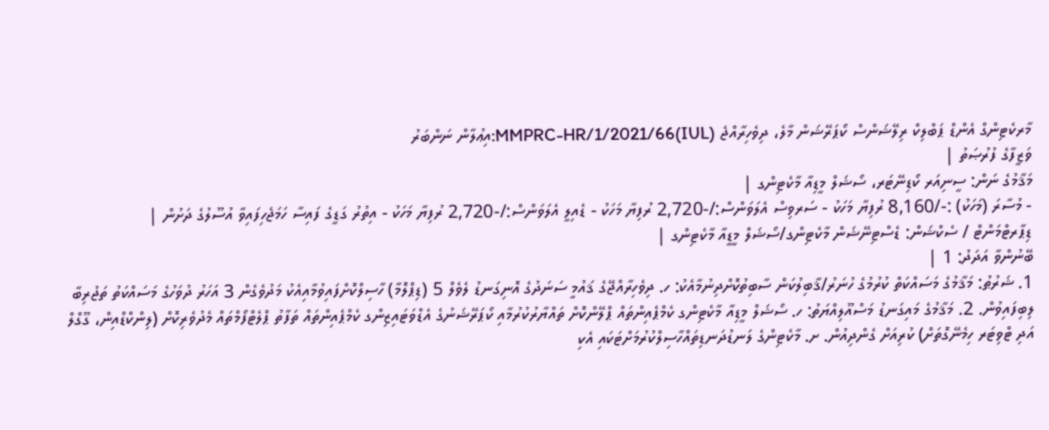މާރކެޓިންގް އެންޑް ޕަބްލިކް ރިލޭޝަންސް ކޯޕަރޭޝަން މާލެ، ދިވެހިރާއްޖެ (IUL)MMPRC-HR/1/2021/66:އިޢުލާން ނަންބަރު
ވަޒީފާގެ ފުރުޞަތު |
މަޤާމުގެ ނަން: ސީނިއަރ ކޯޑިނޭޓަރ، ސޯޝަލް މީޑިއާ މާކެޓިންގ |
- މުސާރަ (މަހަކު) :-/8,160 ރުފިޔާ މަހަކު - ސަރވިސް އެލަވަންސް:/-2,720 ރުފިޔާ މަހަކު - ޑެއިލީ އެލަވަންސް:/-2,720 ރުފިޔާ މަހަކު - އިތުރު ގަޑީގެ ފައިސާ ހަމަޖެހިފައިވާ އުސޫލުގެ ދަށުން |
ޑިޕާރޓްމަންޓް / ސެކްޝަން: ޑެސްޓިނޭޝަން މާކެޓިންގ/ސޯޝަލް މީޑީއާ މާކެޓިންގ |
ބޭނުންވާ އަދަދު: 1 |
1. ޝަރުޠު: މަޤާމުގެ މަސައްކަތް ކުރުމުގެ ހުނަރު/ޤާބިލުކަން ސާބިތުކޮށްދިނުމާއެކު: ހ. ދިވެހިރާއްޖޭގެ ޤައުމީ ސަނަދުގެ އޮނިގަނޑު ލެވެލް 5 (ޑިޕްލޮމާ) ހާސިލްކޮށްފައިވުމާއިއެކު މަދުވެގެން 3 އަހަރު ދުވަހުގެ މަސައްކަތު ތަޖުރިބާ ލިބިފައިވުން. 2. މަޤާމުގެ މައިގަނޑު މަސްއޫލިއްޔަތު: ހ. ސޯޝަލް މީޑިއާ މާކެޓިންގ ކެމްޕެއިންތައް ޕްލޭންކޮށް ތައްޔާރުކުރުމާއި ކޯޕަރޭޝަނުގެ އެޑްވަޓައިޒިންގ ކެމްޕެއިންތައް ތަފާތު ޕްލެޓްފޯމްތައް މެދުވެރިކޮށް (ލިންކްޑްއިން، ގޫގްލް އަދި ޓްވިޓަރ ހިމެނޭގޮތަށް) ކުރިއަށް ގެންދިއުން. ށ. މާކެޓިންގެ ލަނޑުދަނޑިތައްހާސިލްކުރުމަށްޓަކައި އެކި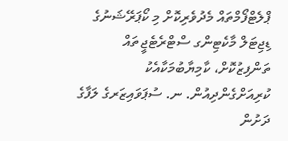ޕްލެޓްފޯމްތައް މެދުވެރިކޮށް މި ކޯޕަރޭޝަނުގެ ޑިޖިޓަލް މާކެޓިންގ ސްޓްރެޓެޖީތައް ތަންފިޒުކޮށް، ކާމިޔާބުމަކާއެކު ކުރިއަށްގެންދިއުން. ނ. ސުޕަވައިޒަރގެ ލަފާގެ ދަށުން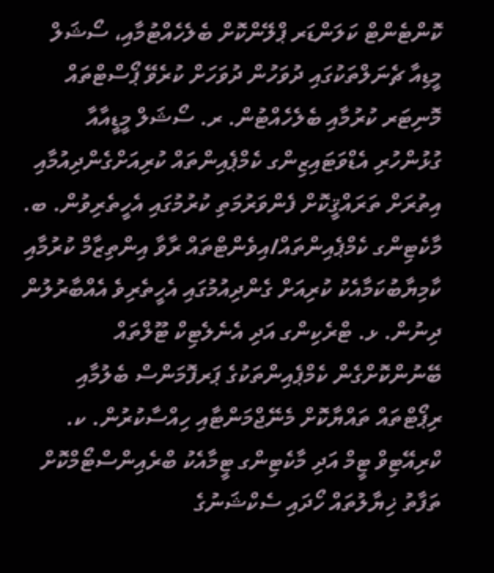ކޮންޓެންޓް ކަލަންޑަރ ޕްލޭންކޮށް ބެލެހެއްޓުމާއި، ސޯޝަލް މީޑިއާ ޗެނަލްތަކުގައި ދުވަހުން ދުވަހަށް ކުރެވޭ ޕޯސްޓްތައް މޮނިޓަރ ކުރުމާއި ބެލެހެއްޓުން. ރ. ސޯޝަލް މީޑީއާއާ ގުޅުންހުރި އެޑްވަޓައިޒިންގ ކެމްޕެއިންތައް ކުރިއަށްގެންދިއުމާއި އިތުރަށް ތަރައްޤީކޮށް ފެންވަރުމަތި ކުރުމުގައި އެހީތެރިވުން. ބ. މާކެޓިންގ ކެމްޕެއިންތައް/އިވެންޓްތައް ރާވާ އިންތިޒާމް ކުރުމާއި ކާމިޔާބުކަމާއެކު ކުރިއަށް ގެންދިއުމުގައި އެހީތެރިވެ އެއްބާރުލުން ދިނުން. ޅ. ޓްރެކިންގ އަދި އެނެލެޓިކް ޓޫލްތައް ބޭނުންކޮށްގެން ކެމްޕެއިންތަކުގެ ޕަރފޮމަންސް ބެލުމާއި ރިޕޯޓްތައް ތައްޔާކޮށް މެނޭޖްމަންޓާއި ހިއްސާކުރުން. ކ. ކްރިއޭޓިވް ޓީމް އަދި މާކެޓިންގ ޓީމާއެކު ބްރެއިންސްޓޯމްކޮށް ތަފާތު ޚިޔާލުތައް ހޯދައި ސެކްޝަނުގެ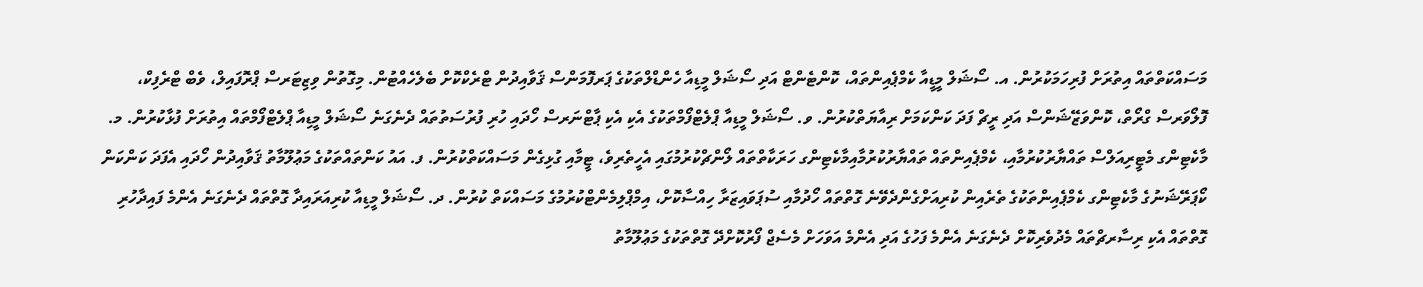މަސައްކަތްތައް އިތުރަށް ފުރިހަމަކުރުން. އ. ސޯޝަލް މީޑީއާ ކެމްޕެއިންތައް، ކޮންޓެންޓް އަދި ސޯޝަލް މީޑިއާ ހެންޑްލްތަކުގެ ޕަރފޮމަންސް ޤަވާއިދުން ޓްރެކްކޮށް ބެލެހެއްޓުން. މިގޮތުން ވިޒިޓަރސް ޕްރޮފައިލް، ވެބް ޓްރެފިކް، ފޮލޯވަރސް ގްރޯތް، ކޮންވަޒޭޝަންސް އަދި ރީޗް ފަދަ ކަންކަމަށް ރިއާޔަތްކުރުން. ވ. ސޯޝަލް މީޑިއާ ޕްލެޓްފޯމްތަކުގެ އެކި އެކި ޕާޓްނަރސް ހޯދައި ހުރި ފުރުސަތުތައް ދެނެގަނެ ސޯޝަލް މީޑިއާ ޕްލެޓްފޯމްތައް އިތުރަށް ފުޅާކުރުން. މ. މާކެޓިންގ މެޓީރިއަލްސް ތައްޔާރުކުރުމާއި، ކެމްޕެއިންތައް ތައްޔާރުކުރުމާއިމާކެޓިންގ ހަރަކާތްތައް ލޯންޗްކުރުމުގައި އެހީތެރިވެ، ޓީމާއި ގުޅިގެން މަސައްކަތްކުރުން. ފ. އައު ކަންތައްތަކުގެ މަޢުލޫމާތު ޤަވާއިދުން ހޯދައި އެފަދަ ކަންކަން ކޯޕަރޭޝަނުގެ މާކެޓިންގ ކެމްޕެއިންތަކުގެ ތެރެއިން ކުރިއަށްގެންދެވޭނެ ގޮތްތައް ހޯދުމާއި ސުޕަވައިޒަރާ ހިއްސާކޮށް، އިމްޕްލިމެންޓްކުރުމުގެ މަސައްކަތް ކުރުން. ދ. ސޯޝަލް މީޑިއާ ކުރިއަރައިދާ ގޮތްތައް ދެނެގަނެ އެންމެ ފައިދާހުރި ގޮތްތައް އެކި ރިސާރޗްތައް މެދުވެރިކޮށް ދެނެގަނެ އެންމެ ފަހުގެ އަދި އެންމެ އަވަހަށް މެސެޖް ފޯރުކޮށްދޭ ގޮތްތަކުގެ މަޢުލޫމާތު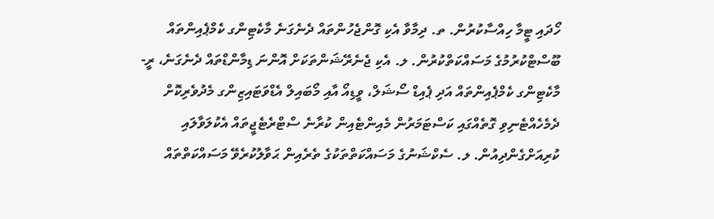ހޯދައި ޓީމާ ހިއްސާކުރުން. ތ. ދިމާވާ އެކި ގޮންޖެހުންތައް ދެނެގަނެ މާކެޓިންގ ކެމްޕެއިންތައް ބޫސްޓްކުރުމުގެ މަސައްކަތްކުރުން. ލ. އެކި ޖެނެރޭޝަންތަކަށް އޮންނަ ޑިމާންޑްތައް ދެނެގަނެ، ރީ-މާކެޓިންގ ކެމްޕެއިންތައް އަދި ޕެއިޑް ސޯޝަލް، ވީޑިއޯ އާއި މޯބައިލް އެޑްވަޓައިޒިންގ މެދުވެރިކޮށް ދެމެހެއްޓެނިވި ގޮތެއްގައި ކަސްޓަމަރުން މެއިންޓެއިން ކުރާނެ ސްޓްރެޓެޖީތައް އެކުލަވާލައި ކުރިއަށްގެންދިއުން. ލ. ސެކްޝަނުގެ މަސައްކަތްތަކުގެ ތެރެއިން ޙަވާލުކުރެވޭ މަސައްކަތްތައް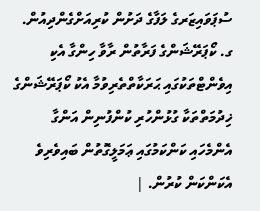ސުޕަވައިޒަރގެ ލަފާގެ ދަށުން ކުރިއަށްގެންދިއުން. ގ. ކޯޕަރޭޝަންގެ ފަރާތުން ރާވާ ހިންގާ އެކި އިވެންޓްތަކުގައި ޙަރަކާތްތެރިވުމާ އެކު ކޯޕަރޭޝަންގެ ޚިދުމަތްތަކާ ގުޅުންހުރި ކުންފުނިން އަންގާ އެންމެހައި ކަންކަމުގައި ޢަމަލީގޮތުން ބައިވެރިވެ އެކަންކަން ކުރުން. |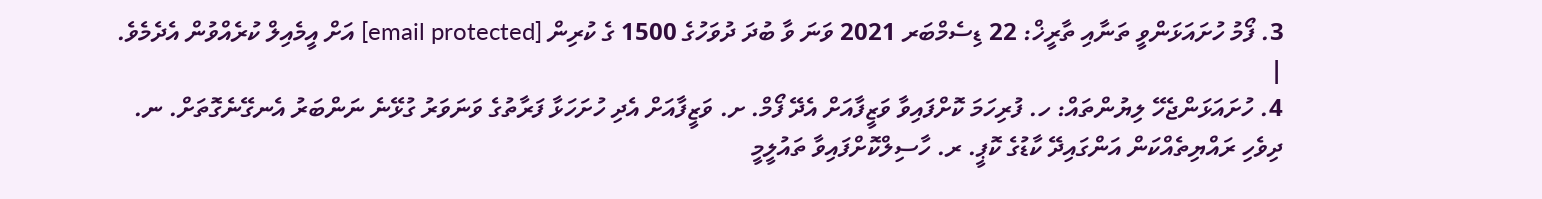3. ފޯމު ހުށައަޅަންވީ ތަނާއި ތާރީޚް: 22 ޑިސެމްބަރ 2021 ވަނަ ވާ ބުދަ ދުވަހުގެ 1500 ގެ ކުރިން [email protected] އަށް އީމެއިލް ކުރެއްވުން އެދެމެވެ. |
4. ހުށައަޅަންޖެހޭ ލިޔުންތައް: ހ. ފުރިހަމަ ކޮށްފައިވާ ވަޒީފާއަށް އެދޭ ފޯމް. ށ. ވަޒީފާއަށް އެދި ހުށަހަޅާ ފަރާތުގެ ވަނަވަރު ގުޅޭނެ ނަންބަރު އެނގޭނެގޮތަށް. ނ. ދިވެހި ރައްޔިތެއްކަން އަންގައިދޭ ކާޑުގެ ކޮޕީ. ރ. ހާސިލްކޮށްފައިވާ ތައުލީމީ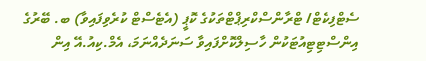ސެޓްފިކެޓް/ ޓްރާންސްކްރިޕްޓްތަކުގެ ކޮޕީ (އެޓެސްޓް ކުރެވިފައިވާ) ބ. ބޭރުގެ އިންސްޓިޓިއުޓަކުން ހާސިލްކޮށްފައިވާ ސަނަދެއްނަމަ، އެމް.ކިއު.އޭ އިން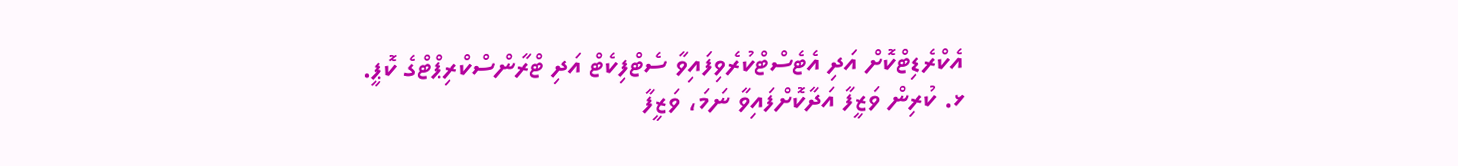އެކްރެޑިޓްކޮށް އަދި އެޓެސްޓްކުރެވިފައިވާ ސެޓްފިކެޓް އަދި ޓްރާންސްކްރިޕްޓްގެ ކޮޕީ. ޅ. ކުރިން ވަޒީފާ އަދާކޮށްފައިވާ ނަމަ، ވަޒީފާ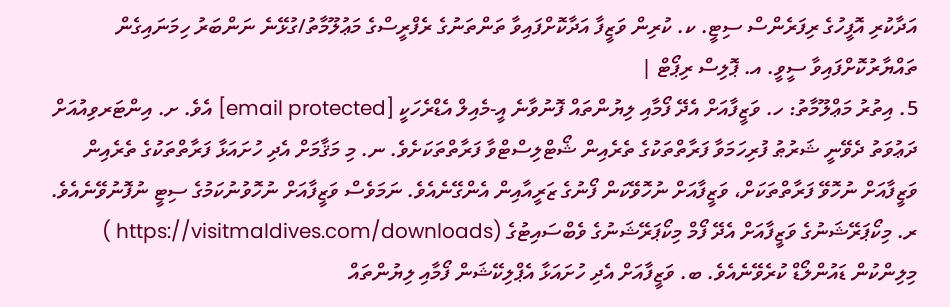އަދާކުރި އޮފީހުގެ ރިފަރެންސް ސިޓީ. ކ. ކުރިން ވަޒީފާ އަދާކޮށްފައިވާ ތަންތަނުގެ ރެފްރީސްގެ މަޢުލޫމާތު/ގުޅޭނެ ނަންބަރު ހިމަނައިގެން ތައްޔާރުކޮށްފައިވާ ސީވީ. އ. ޕޮލިސް ރިޕޯޓް |
5. އިތުރު މަޢްލޫމާތު: ހ. ވަޒީފާއަށް އެދޭ ފޯމާއި ލިޔުންތައް ފޮނުވާނެ އީ-މެއިލް އެޑްރެހަކީ [email protected] އެވެ. ށ. އިންޓަރވިއުއަށް ދަޢުވަތު ދެވޭނީ ޝަރުޠު ފުރިހަމަވާ ފަރާތްތަކުގެ ތެރެއިން ޝޯޓްލިސްޓްވާ ފަރާތްތަކަށެވެ. ނ. މި މަޤާމަށް އެދި ހުށައަޅާ ފަރާތްތަކުގެ ތެރެއިން ވަޒީފާއަށް ނުހޮވޭ ފަރާތްތަކަށް، ވަޒީފާއަށް ނުހޮވޭކަން ފޯނުގެ ޒަރީއާއިން އެންގޭނެއެވެ. ނަމަވެސް ވަޒީފާއަށް ނުހޮވުނުކަމުގެ ސިޓީ ނުފޮނުވޭނެއެވެ. ރ. މިކޯޕަރޭޝަނުގެ ވަޒީފާއަށް އެދޭ ފޯމް މިކޯޕަރޭޝަނުގެ ވެބްސައިޓުގެ (https://visitmaldives.com/downloads ) މިލިންކުން ޑައުންލޯޑް ކުރެވޭނެއެވެ. ބ. ވަޒީފާއަށް އެދި ހުށައަޅާ އެޕްލިކޭޝަން ފޯމާއި ލިޔުންތައް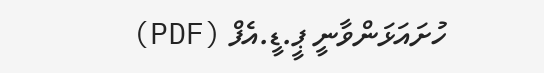ހުށައަޅަންވާނީ ޕީ.ޑީ.އެފް (PDF)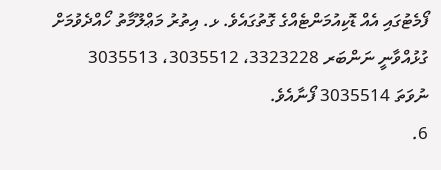ފޯމެޓުގައި އެއް ޑޮކިއުމަންޓެއްގެ ގޮތުގައެވެ. ޅ. އިތުރު މަޢްލޫމާތު ހޯއްދެވުމަށް ގުޅުއްވާނީ ނަންބަރ 3323228، 3035512، 3035513 ނުވަތަ 3035514 ފޯނާއެވެ.
6.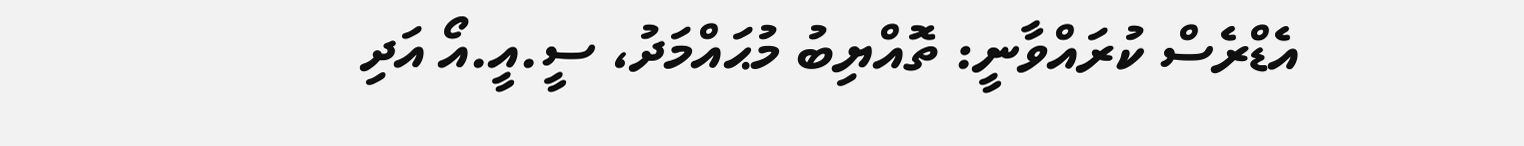އެޑްރެސް ކުރައްވާނީ: ތޮއްޔިބު މުޙައްމަދު، ސީ.އީ.އޯ އަދި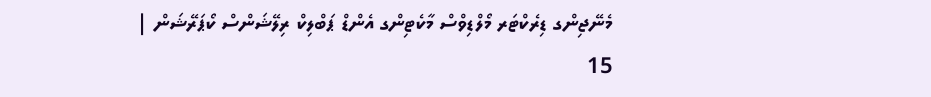މެނޭޖިންގ ޑިރެކްޓަރ މޯލްޑިވްސް މާކެޓިންގ އެންޑް ޕަބްލިކް ރިލޭޝަންސް ކޯޕަރޭޝަން |
15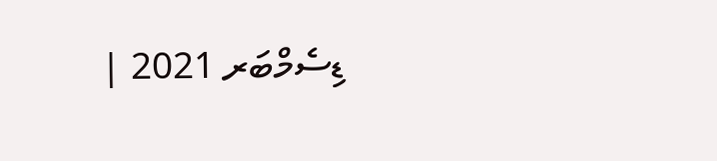ޑިސެމްބަރ 2021 |